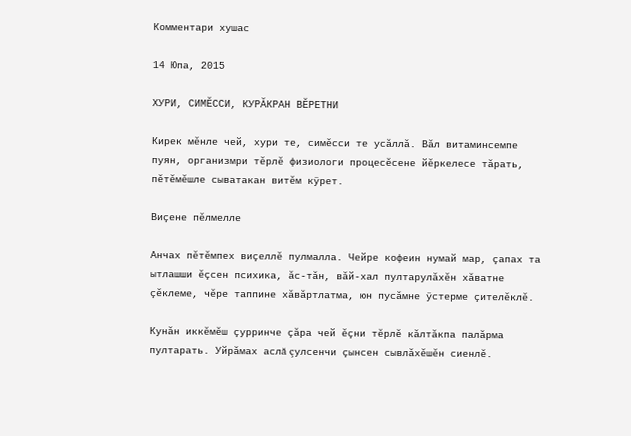Комментари хушас

14 Юпа, 2015

ХУРИ, СИМĔССИ, КУРĂКРАН ВĔРЕТНИ

Кирек мĕнле чей, хури те, симĕсси те усăллă. Вăл витаминсемпе пуян, организмри тĕрлĕ физиологи процесĕсене йĕркелесе тăрать, пĕтĕмĕшле сыватакан витĕм кÿрет.

Виçене пĕлмелле

Анчах пĕтĕмпех виçеллĕ пулмалла. Чейре кофеин нумай мар, çапах та ытлашши ĕçсен психика, ăс-тăн, вăй-хал пултарулăхĕн хăватне çĕклеме, чĕре таппине хăвăртлатма, юн пусăмне ÿстерме çителĕклĕ.

Кунăн иккĕмĕш çурринче çăра чей ĕçни тĕрлĕ кăлтăкпа палăрма пултарать. Уйрăмах аслă çулсенчи çынсен сывлăхĕшĕн сиенлĕ.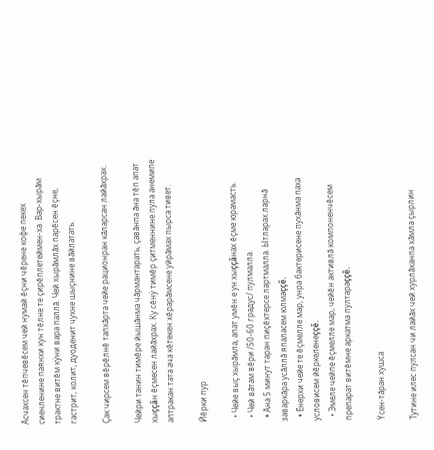Ăсчахсен тĕпчевĕсем чей нумай ĕçни чĕрене кофе пекех сиенленине паянхи кун тĕлне те çирĕплетеймен-ха. Вар-хырăм трактне витĕм кÿни вара паллă. Чей хырăмлăх парĕсен ĕçне, гастрит, колит, дуоденит чухне шыçнине вăйлатать.

Çак чирсем вĕрĕлнĕ тапхăрта чейе рационран кăларсан лайăхрах.

Чейри танин тимĕре йышăнма чăрмантарать, çавăнпа ăна тĕп апат хыççăн ĕçмесен лайăхрах. Ку сĕнÿ тимĕр çитменнине пула анемипе аптракан тата ача кĕтекен хĕрарăмсене уйрăмах пырса тивет.

Йĕрки пур

  • Чейе выç хырăмла, апат умĕн е ун хыççăнах ĕçме юрамасть.
  • Чей вăтам вĕри /50-60 градус/ пулмалла.
  • Ăна 5 минут таран пиçĕхтерсе лартмалла. Ытларах ларнă заваркăра усăллă япаласем юлмаççĕ.
  • Ĕнерхи чейе те ĕçмелле мар, унра бактерисене пухăнма паха условисем йĕркеленеççĕ.
  • Эмеле чейпе ĕçмелле мар, чейĕн активлă компоненчĕсем препарат витĕмне аркатма пултараççĕ.

Ÿсен-тăран хушса

Тутине илес пулсан чи лайăх чей хурлăханпа хăмла çырлин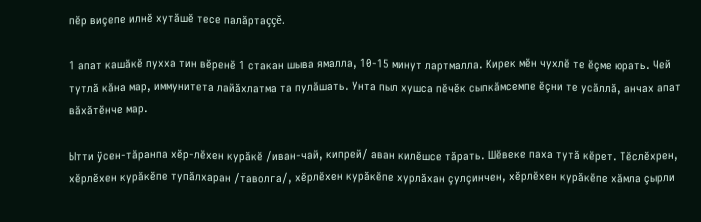пĕр виçепе илнĕ хутăшĕ тесе палăртаççĕ.

1 апат кашăкĕ пухха тин вĕренĕ 1 стакан шыва ямалла, 10-15 минут лартмалла. Кирек мĕн чухлĕ те ĕçме юрать. Чей тутлă кăна мар, иммунитета лайăхлатма та пулăшать. Унта пыл хушса пĕчĕк сыпкăмсемпе ĕçни те усăллă, анчах апат вăхăтĕнче мар.

Ытти ÿсен-тăранпа хĕр-лĕхен курăкĕ /иван-чай, кипрей/ аван килĕшсе тăрать. Шĕвеке паха тутă кĕрет. Тĕслĕхрен, хĕрлĕхен курăкĕпе тупăлхаран /таволга/, хĕрлĕхен курăкĕпе хурлăхан çулçинчен, хĕрлĕхен курăкĕпе хăмла çырли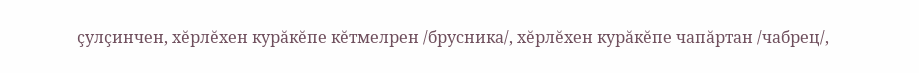çулçинчен, хĕрлĕхен курăкĕпе кĕтмелрен /брусника/, хĕрлĕхен курăкĕпе чапăртан /чабрец/,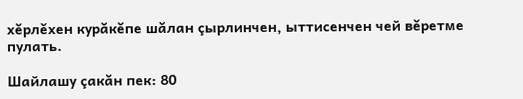хĕрлĕхен курăкĕпе шăлан çырлинчен, ыттисенчен чей вĕретме пулать.

Шайлашу çакăн пек: 80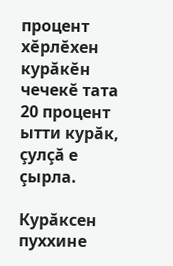процент хĕрлĕхен курăкĕн чечекĕ тата 20 процент ытти курăк, çулçă е çырла.

Курăксен пуххине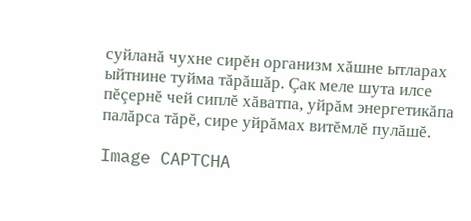суйланă чухне сирĕн организм хăшне ытларах ыйтнине туйма тăрăшăр. Çак меле шута илсе пĕçернĕ чей сиплĕ хăватпа, уйрăм энергетикăпа палăрса тăрĕ, сире уйрăмах витĕмлĕ пулăшĕ.

Image CAPTCHA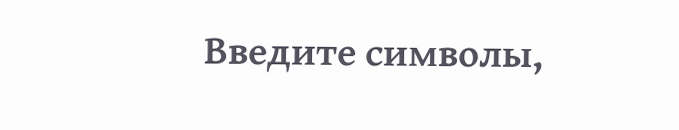Введите символы,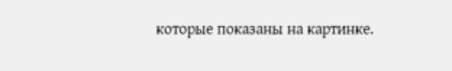которые показаны на картинке.